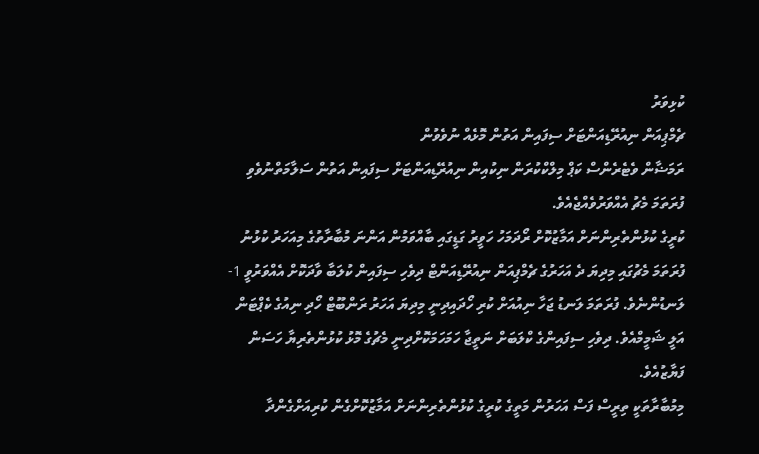ކުޅިވަރު
ޗެމްޕިއަން ނިއުރޭޑިއަންޓަށް ސިފައިން އަތުން މޮޅެއް ނުވެވުން
ރަމަޟާން ވެޓެރެންސް ކަޕް މިލްކްކުރަން ނިކުއިން ނިއުރޭޑިއަންޓަށް ސިފައިން އަތުން ސަލާމަތްނުވެވި ފުރަތަމަ މެޗު އެއްވަރުވެއްޖެއެވެ.
ކުރީގެ ކުޅުންތެރިންނަށް އަމާޒުކޮށް ރޯދަމަހު ހަވީރު ގަޑީގައި ބާއްވަމުން އަންނަ މުބާރާތުގެ މިއަހަރު ކުޅުނު ފުރަތަމަ މެޗުގައި މިދިޔަ ދެ އަހަރުގެ ޗެމްޕިއަން ނިއުރޭޑިއަންޓް ދިވެހި ސިފައިން ކުލަބާ ވާދަކޮށް އެއްވަރުވީ 1- ލަނޑުންނެވެ. ފުރަތަމަ ލަނޑު ޖަހާ ނިއުއަށް ކުރި ހޯދައިދިނީ މިދިޔަ އަހަރު ރަންބޫޓް ހޯދި ނިއުގެ ކެޕްޓަން އަލީ ޝަމީމްއެވެ. ދިވެހި ސިފައިންގެ ކްލަބަށް ނަތީޖާ ހަމަހަމަކޮށްދިނީ މެޗުގެ މޮޅު ކުޅުންތެރިޔާ ހަސަން ފަޔާޒުއެވެ.
މިމުބާރާތަކީ ތިރީސް ފަސް އަހަރުން މަތީގެ ކުރީގެ ކުޅުންތެރިންނަށް އަމާޒުކޮށްގެން ކުރިއަށްގެންދާ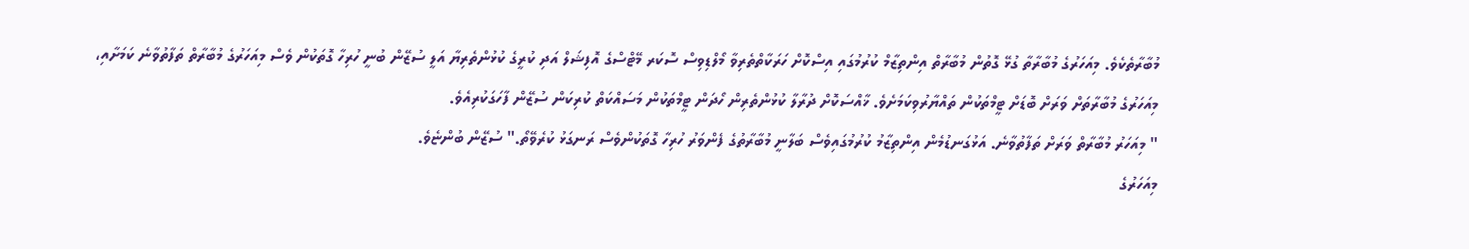މުބާރާތެކެވެ. މިއަހަރުގެ މުބާރާތާ ގުޅޭ ގޮތުން މުބާރާތް އިންތިޒާމް ކުރުމުގައި އިސްކޮށް ހަރަކާތްތެރިވާ މޯލްޑިވިސް ސޮކަރ މޭޓްސްގެ އޮފިޝަލް އަދި ކުރީގެ ކުޅުންތެރިޔާ އަލީ ސުޒޭން ބުނީ ހުރިހާ ގޮތަކުން ވެސް މިއަހަރުގެ މުބާރާތް ތަފާތުވާނެ ކަމަށާއި، މިއަހަރުގެ މުބާރާތަށް ވަރަށް ބޮޑަށް ޓީމްތަކުން ތައްޔާރުވިކަމަށެވެ. ޚާއްސަކޮށް ދުރާލާ ކުޅުންތެރިން ހޯދަން ޓީމްތަކުން މަސައްކަތް ކުރިކަން ސުޒޭން ފާހަގަކުރިއެވެ.
" މިއަހަރު މުބާރާތް ވަރަށް ތަފާތުވާނެ. އަޅުގަނޑުމެން އިންތިޒާމު ކުރުމުގައިވެސް ބަލާނީ މުބާރާތުގެ ފެންވަރު ހުރިހާ ގޮތަކުންވެސް ރަނގަޅު ކުރެވޭތޯ." ސުޒޭން ބުންޏެވެ.
މިއަހަރުގެ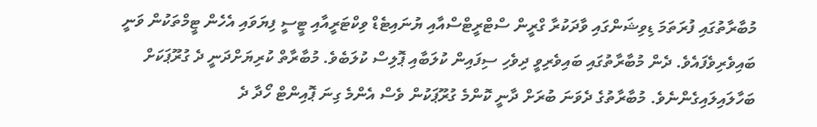މުބާރާތުގައި ފުރަތަމަ ޑިވިޝަންގައި ވާދަކުރާ ގްރީން ސްޓްރީޓްސްއާއި ޔުނައިޓެޑް ވިކްޓަރީއާއި ޓީސީ ފިޔަވައި އެހެން ޓީމްތަކުން ވަނީ ބައިވެރިވެފައެވެ. ދެން މުބާރާތުގައި ބައިވެރިވީ ދިވެހި ސިފައިން ކުލަބާއި ޕޮލިސް ކުލަބެވެ. މުބާރާތް ކުރިޔަށްދަނީ ދެ ގުރޫޕަކަށް ބަހާލައިލައިގެންނެވެ. މުބާރާތުގެ ދެވަނަ ބުރަށް ދާނީ ކޮންމެ ގުރޫޕަކުން ވެސް އެންމެ ގިނަ ޕޮއިންޓް ހޯދާ ދެ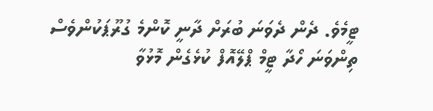ޓީމެވެ. ދެން ދެވަނަ ބުރަށް ދާނީ ކޮންމެ ގުރޫޕަކުންވެސް ތިންވަނަ ހޯދާ ޓީމް ޕްލޭއޮފް ކުޅެގެން މޮޅުވާ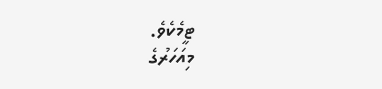ޓީމެކެވެ.
މިއަހަރުގެ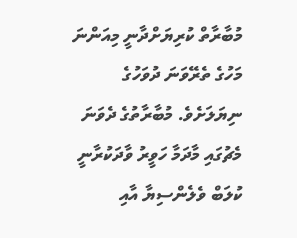މުބާރާތް ކުރިޔަށްދާނީ މިއަންނަ މަހުގެ ތެރޭވަނަ ދުވަހުގެ ނިޔަލަށެވެ. މުބާރާތުގެ ދެވަނަ މެޗުގައި މާދަމާ ހަވީރު ވާދަކުރާނީ ކުލަބް ވެލެންސިޔާ އާއި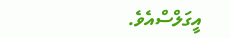އީގަލްސްއެވެ.